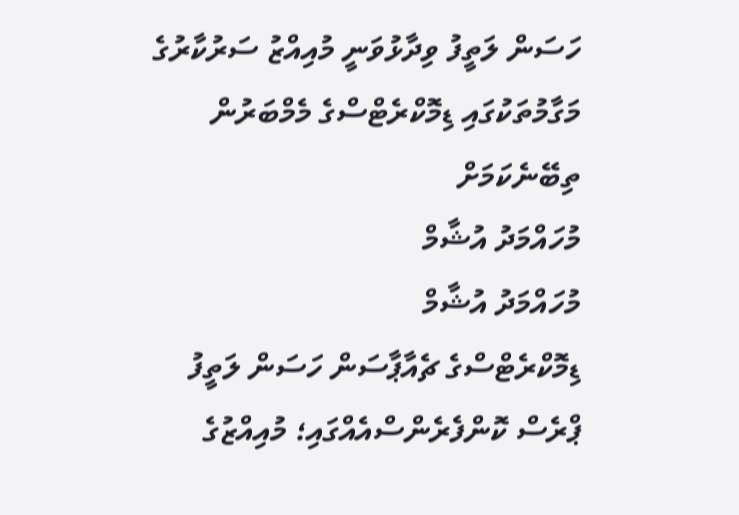ހަސަން ލަތީފު ވިދާޅުވަނީ މުއިއްޒު ސަރުކާރުގެ މަގާމުތަކުގައި ޑިމޮކްރެޓްސްގެ މެމްބަރުން ތިބޭނެކަމަށް
މުހައްމަދު އުޝާމް
މުހައްމަދު އުޝާމް
ޑިމޮކްރެޓްސްގެ ޗެއާޕާސަން ހަސަން ލަތީފު ޕްރެސް ކޮންފެރެންސްއެއްގައި؛ މުއިއްޒުގެ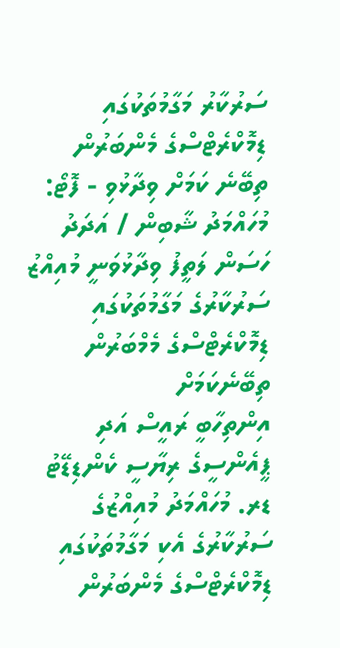ސަރުކާރު މަގާމުތަކުގައި ޑިމޮކްރެޓްސްގެ މެންބަރުން ތިބޭނެ ކަމަށް ވިދާޅުވި - ފޮޓޯ: މުހައްމަދު ޝާބިން / އަދަދު
ހަސަން ލަތީފު ވިދާޅުވަނީ މުއިއްޒު ސަރުކާރުގެ މަގާމުތަކުގައި ޑިމޮކްރެޓްސްގެ މެމްބަރުން ތިބޭނެކަމަށް
އިންތިހާބީ ރައީސް އަދި ޕީއެންސީގެ ރިޔާސީ ކެންޑިޑޭޓު ޑރ. މުހައްމަދު މުއިއްޒުގެ ސަރުކާރުގެ އެކި މަގާމުތަކުގައި ޑިމޮކްރެޓްސްގެ މެންބަރުން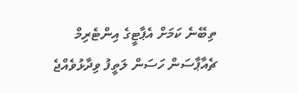ތިބޭނެ ކަމަށް އެޕާޓީގެ އިންޓެރިމް ޗެއާޕާސަން ހަސަން ލަތީފު ވިދާޅުވެއްޖެ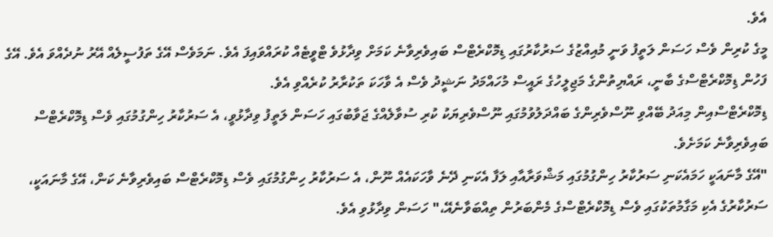އެވެ.
މީގެ ކުރިން ވެސް ހަސަން ލަތީފު ވަނީ މުއިއްޒުގެ ސަރުކާރުގައި ޑިމޮކްރެޓްސް ބައިވެރިވާނެ ކަމަށް ވިދާޅުވެ ޓްވީޓެއް ކުރައްވައިފަ އެވެ. ނަމަވެސް އޭގެ ތަފުސީލެއް އޭރު ނުދެއްވަ އެވެ. އޭގެ ފަހުން ޑިމޮކްރެޓްސްގެ ބާނީ، ރައްޔިތުންގެ މަޖިލީހުގެ ރައީސް މުހައްމަދު ނަޝީދު ވެސް އެ ވާހަކަ ތަކުރާރު ކުރެއްވި އެވެ.
ޑިމޮކްރެޓްސްއިން މިއަދު ބޭއްވި ނޫސްވެރިންގެ ބައްދަލުވުމުގައި ނޫސްވެރިޔަކު ކުރި ސުވާލެއްގެ ޖަވާބުގައި ހަސަން ލަތީފު ވިދާޅުވީ، އެ ސަރުކާރު ހިންގުމުގައި ވެސް ޑިމޮކްރެޓްސް ބައިވެރިވާނެ ކަމަށެވެ.
"އޭގެ މާނައަކީ ހަމައެކަނި ސަރުކާރު ހިންގުމުގައި މަޝްވަރާއާއި ލަފާ އެކަނި ދޭނެ ވާހަކައެއް ނޫން، އެ ސަރުކާރު ހިންގުމުގައި ވެސް ޑިމޮކްރެޓްސް ބައިވެރިވާނެ ކަން، އޭގެ މާނައަކީ، ސަރުކާރުގެ އެކި މަގާމުތަކުގައި ވެސް ޑިމޮކްރެޓްސްގެ މެންބަރުން ތިއްބަވާނެއޭ،" ހަސަން ވިދާޅުވި އެވެ.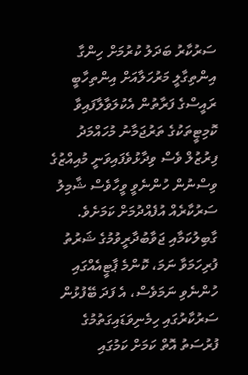ސަރުކާރު ބަދަލު ކުރުމަށް ހިންގާ އިންތިގާލީ މަރުހަލާއަށް އިންތިހާބީ ރައީސްގެ ފަރާތުން އެކުލަވާލާފައިވާ ކޮމިޓީތަކުގެ ތަރުޖަމާނު މުހައްމަދު ފިރުޒުލް ވެސް ވިދާޅުވެފައިވަނީ މުއިއްޒުގެ ވިސްނުން ހުންނެވީ ވީހާވެސް ޝާމިލު ސަރުކާރެއް އުފެއްދުމަށް ކަމަށެވެ.
ގާބިލުކަމާއި ޖަވާބުދާރީވުމުގެ ޝަރުތު ފުރިހަމަވާ ނަމަ، ކޮންމެ ޕާޓީއެއްގައި ހުންނެވި ނަމަވެސް، އެ ފަދަ ބޭފުޅުން ސަރުކާރުގައި ހިމެނިވަޑައިގަތުމުގެ ފުރުސަތު އޮތް ކަމަށް ކަމުގައި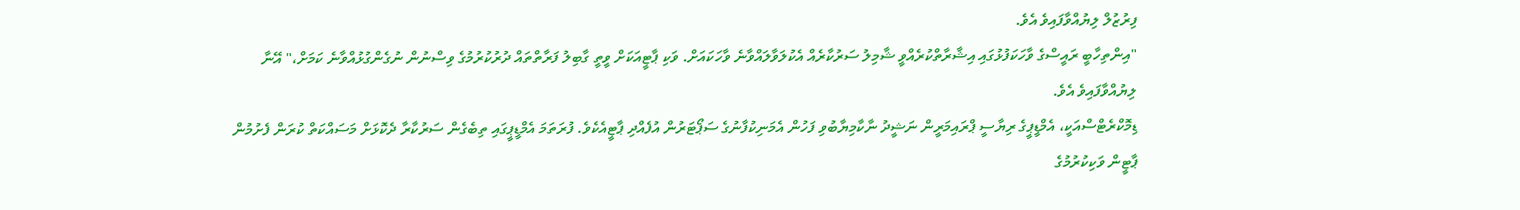ފިރުޒުލް ލިޔުއްވާފައިވެ އެވެ.
"އިންތިހާބީ ރައީސްގެ ވާހަކަފުޅުގައި އިޝާރާތްކުރެއްވީ ޝާމިލު ސަރުކާރެއް އެކުލަވާލައްވާނެ ވާހަކައަށް. ވަކި ޕާޓީއަކަށް ވީތީ ގާބިލު ފަރާތްތައް ދުރުކުރުމުގެ ވިސްނުން ނުގެންގުޅުއްވާނެ ކަމަށް،" އޭނާ ލިޔުއްވާފައިވެ އެވެ.
ޑިމޮކްރެޓްސްއަކީ، އެމްޑީޕީގެ ރިޔާސީ ޕްރައިމަރީން ނަޝީދު ނާކާމިޔާބުވި ފަހުން އެމަނިކުފާނުގެ ސަޕޯޓަރުން އުފެއްދި ޕާޓީއެކެވެ. ފުރަތަމަ އެމްޑީޕީގައި ތިބެގެން ސަރުކާރާ ދެކޮޅަށް މަސައްކަތް ކުރަން ފެށުމުން ޕާޓީން ވަކިކުރުމުގެ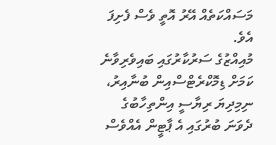މަސައްކަތެއް އޭރު އޮތީ ވެސް ފެށިފަ އެވެ.
މުއިއްޒުގެ ސަރުކާރުގައި ބައިވެރިވާނެ ކަމަށް ޑިމޮކްރެޓްސްއިން ބުނާއިރު، ނިމިދިޔަ ރިޔާސީ އިންތިހާބުގެ ދެވަނަ ބުރުގައި އެ ޕާޓީން އެއްވެސް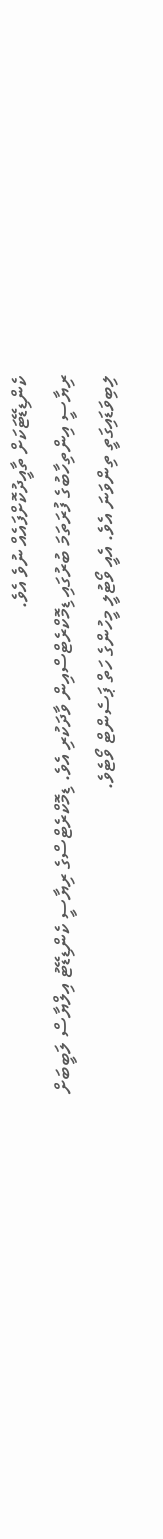ކެންޑިޑޭޓަކަށް ތާއީދުކޮށްފައެއް ނުވެ އެވެ.
ރިޔާސީ އިންތިހާބުގެ ފުރަތަމަ ބުރުގައި ޑިމޮކްރެޓްސްއިން ވާދަކުރި އެވެ. ޑިމޮކްރެޓްސްގެ ރިޔާސީ ކެންޑިޑޭޓު އިލްޔާސް ލަބީބަށް ލިބިވަޑައިގަތީ ތިންވަނަ އެވެ. އެއީ ވޯޓުލީ މީހުންގެ ހަތް ޕަސެންޓް ވޯޓެވެ.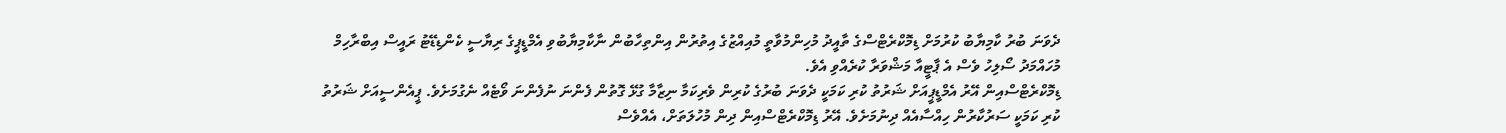ދެވަނަ ބުރު ކާމިޔާބު ކުރުމަށް ޑިމޮކްރެޓްސްގެ ތާއީދު މުހިންމުވާތީ މުއިއްޒުގެ އިތުރުން އިންތިހާބުން ނާކާމިޔާބުވި އެމްޑީޕީގެ ރިޔާސީ ކެންޑިޑޭޓު ރައީސް އިބްރާހިމް މުހައްމަދު ސޯލިހު ވެސް އެ ޕާޓީއާ މަޝްވަރާ ކުރެއްވި އެވެ.
ޑިމޮކްރެޓްސްއިން އޭރު އެމްޑީޕީއަށް ޝަރުތު ކުރި ކަމަކީ ދެވަނަ ބުރުގެ ކުރިން ވެރިކަމާ ނިޒާމާ ގުޅޭ ގޮތުން ފެންނަ ނުފެންނަ ވޯޓެއް ނެގުމަށެވެ. ޕީއެންސީއަށް ޝަރުތު ކުރި ކަމަކީ ސަރުކާރުން ހިއްސާއެއް ދިނުމަށެވެ. އޭރު ޑިމޮކްރެޓްސްއިން ދިން މުހުލަތަށް، އެއްވެސް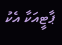ޕާޓީއަކާ އެކު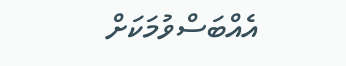އެއްބަސްވުމަކަށް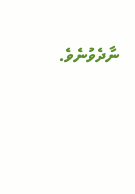ނާދެވުނެވެ.